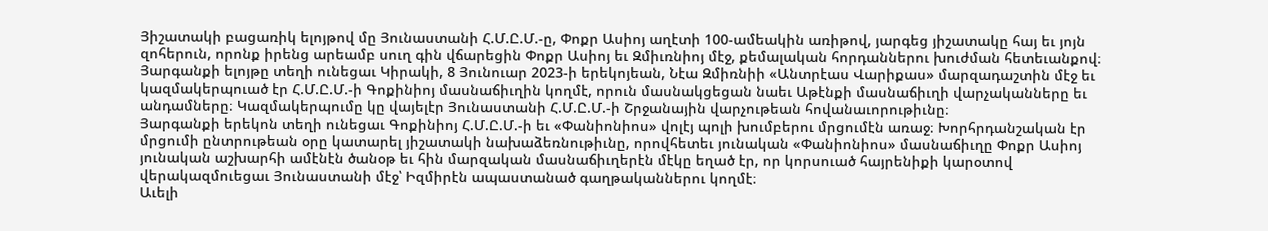Յիշատակի բացառիկ ելոյթով մը Յունաստանի Հ.Մ.Ը.Մ.-ը, Փոքր Ասիոյ աղէտի 100-ամեակին առիթով, յարգեց յիշատակը հայ եւ յոյն զոհերուն, որոնք իրենց արեամբ սուղ գին վճարեցին Փոքր Ասիոյ եւ Զմիւռնիոյ մէջ, քեմալական հորդաններու խուժման հետեւանքով։
Յարգանքի ելոյթը տեղի ունեցաւ Կիրակի, 8 Յունուար 2023-ի երեկոյեան, Նէա Զմիռնիի «Անտրէաս Վարիքաս» մարզադաշտին մէջ եւ կազմակերպուած էր Հ.Մ.Ը.Մ.-ի Գոքինիոյ մասնաճիւղին կողմէ, որուն մասնակցեցան նաեւ Աթէնքի մասնաճիւղի վարչականները եւ անդամները։ Կազմակերպումը կը վայելէր Յունաստանի Հ.Մ.Ը.Մ.-ի Շրջանային վարչութեան հովանաւորութիւնը։
Յարգանքի երեկոն տեղի ունեցաւ Գոքինիոյ Հ.Մ.Ը.Մ.-ի եւ «Փանիոնիոս» վոլէյ պոլի խումբերու մրցումէն առաջ։ Խորհրդանշական էր մրցումի ընտրութեան օրը կատարել յիշատակի նախաձեռնութիւնը, որովհետեւ յունական «Փանիոնիոս» մասնաճիւղը Փոքր Ասիոյ յունական աշխարհի ամէնէն ծանօթ եւ հին մարզական մասնաճիւղերէն մէկը եղած էր, որ կորսուած հայրենիքի կարօտով վերակազմուեցաւ Յունաստանի մէջ՝ Իզմիրէն ապաստանած գաղթականներու կողմէ։
Աւելի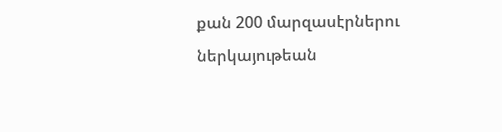քան 200 մարզասէրներու ներկայութեան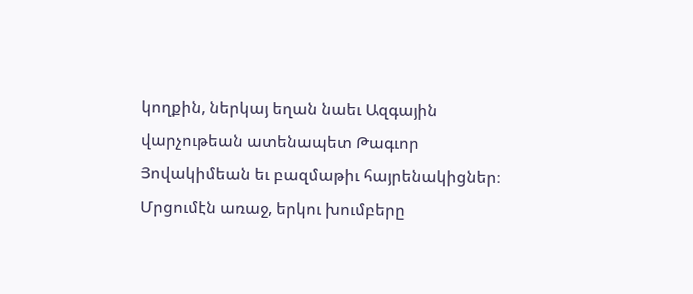կողքին, ներկայ եղան նաեւ Ազգային վարչութեան ատենապետ Թագւոր Յովակիմեան եւ բազմաթիւ հայրենակիցներ։
Մրցումէն առաջ, երկու խումբերը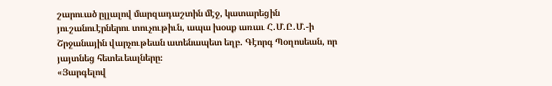շարուած ըլլալով մարզադաշտին մէջ, կատարեցին յուշանուէրներու տուչութիւն, ապա խօսք առաւ Հ.Մ.Ը.Մ.-ի Շրջանային վարչութեան ատենապետ եղբ. Գէորգ Պօղոսեան, որ յայտնեց հետեւեալները։
«Յարգելով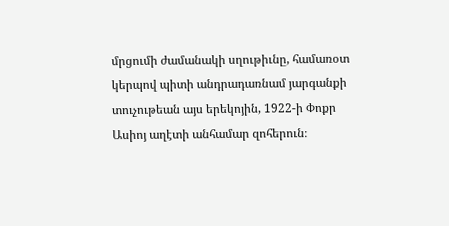մրցումի ժամանակի սղութիւնը, համառօտ կերպով պիտի անդրադառնամ յարգանքի տուչութեան այս երեկոյին, 1922-ի Փոքր Ասիոյ աղէտի անհամար զոհերուն։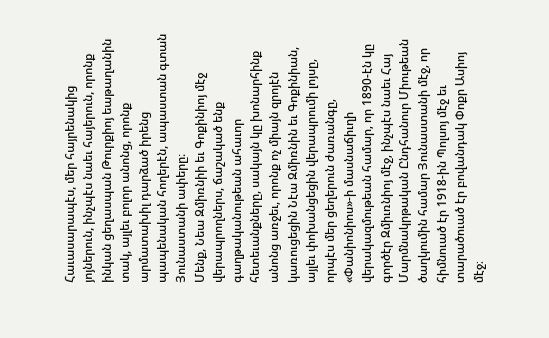Հաւասարապէս, մեր հայրենակից յոյներուն, ինչպէս նաեւ հայերուն, որոնք ինկան ցեղասպան Թուրքիոյ եաթաղանին տակ, այլեւ բոլոր անոնց, որոնք արմատախիլ դարձած իրենց պապենական հողերէն, ապաստան գտան Յունաստանի ափերը։
Մենք, Նեա Զմիռնիի եւ Գոքինիոյ մէջ վերապրողներս, ճաշակած ենք գաղթականութեան ահաւոր հետեւանքները, սակայն կը խոնարհինք անոնց առջեւ, որոնք ոչ միայն զրոյէն կառուցեցին Նէա Զմիռնին եւ Գոքինիան, այլեւ փոխանցեցին վերապրումի լոյսը, որպէս մեր ցեղերուն ժառանգը, «Փանիոնիոս»-ի մասնաճիւղի վերակազմութեան համար, որ 1890-էն կը գործէր Զմիւռնիոյ մէջ, ինչպէս նաեւ Հայ Մարմնակրթական Ընդհանուր Միութեան ծաղկումին համար Յունաստանի մէջ, որ հիմնուած էր 1918-ին Պոլսոյ մէջ եւ տարածուած էր բովանդակ Փոքր Ասիոյ մէջ։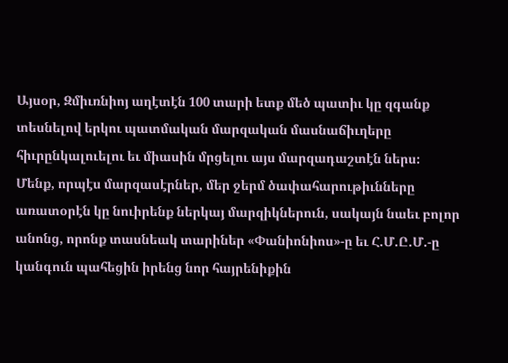Այսօր, Զմիւռնիոյ աղէտէն 100 տարի ետք մեծ պատիւ կը զգանք տեսնելով երկու պատմական մարզական մասնաճիւղերը հիւրընկալուելու եւ միասին մրցելու այս մարզադաշտէն ներս։
Մենք, որպէս մարզասէրներ, մեր ջերմ ծափահարութիւնները առատօրէն կը նուիրենք ներկայ մարզիկներուն, սակայն նաեւ բոլոր անոնց, որոնք տասնեակ տարիներ «Փանիոնիոս»-ը եւ Հ.Մ.Ը.Մ.-ը կանգուն պահեցին իրենց նոր հայրենիքին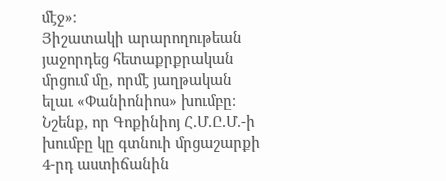մէջ»։
Յիշատակի արարողութեան յաջորդեց հետաքրքրական մրցում մը, որմէ յաղթական ելաւ «Փանիոնիոս» խումբը։ Նշենք, որ Գոքինիոյ Հ.Մ.Ը.Մ.-ի խումբը կը գտնուի մրցաշարքի 4-րդ աստիճանին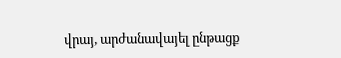վրայ, արժանավայել ընթացք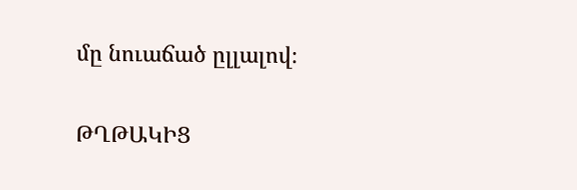մը նուաճած ըլլալով։

ԹՂԹԱԿԻՑ